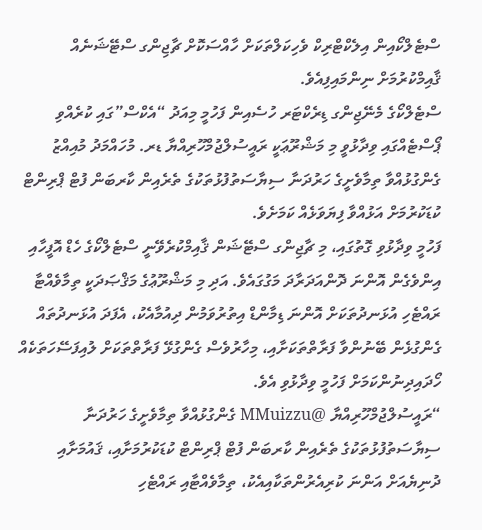ސްޓެލްކޯއިން އިލެކްޓްރިކް ވެހިކަލްތަކަށް ހާއްސަކޮށް ޗާޖިންގ ސްޓޭޝަނެއް ޤާއިމްކުރުމަށް ނިންމައިފިއެވެ.
ސްޓެލްކޯގެ މެނޭޖިންގ ޑިރެކްޓަރ ހުސެއިން ފަހުމީ މިއަދު “އެކްސް”ގައި ކުރެއްވި ޕޯސްޓެއްގައި ވިދާޅުވީ މި މަޝްރޫޢަކީ ރައީސުލްޖުމްހޫރިއްޔާ ޑރ. މުހައްމަދު މުއިއްޒު ގެންގުޅުއްވާ ތިމާވެށީގެ ހަރުދަނާ ސިޔާސަތުފުޅުތަކުގެ ތެރެއިން ކާރބަން ފުޓް ޕްރިންޓް ކުޑަކުރުމަށް އަޅުއްވާ ފިޔަވަޅެއް ކަމަށެވެ.
ފަހުމީ ވިދާޅުވި ގޮތުގައި، މި ޗާޖިންގ ސްޓޭޝަން ޤާއިމްކުރެވޭނީ ސްޓެލްކޯގެ ހެޑް އޮފީހާއި އިންވެގެން އޮންނަ ދޮންއަދަރާދަ މަގުގައެވެ. އަދި މި މަޝްރޫޢުގެ މަޤްޞަދަކީ ތިމާވެއްޓާ ރައްޓެހި އުޅަނދުތަކަށް އޮންނަ ޑިމާންޑް އިތުރުވަމުން ދިއުމާއެކު، އެފަދަ އުޅަނދުތައް ގެންގުޅެން ބޭނުންވާ ފަރާތްތަކަށާއި، މިހާރުވެސް ގެންގުޅޭ ފަރާތްތަކަށް ލުއިފަސޭހަތަކެއް ހޯދައިދިނުންކަމަށް ފަހުމީ ވިދާޅުވި އެވެ.
“ރައީސުލްޖުމްހޫރިއްޔާ @MMuizzu ގެންގުޅުއްވާ ތިމާވެށީގެ ހަރުދަނާ ސިޔާސަތުފުޅުތަކުގެ ތެރެއިން ކާރބަން ފުޓް ޕްރިންޓް ކުޑަކުރުމަށާއި، ޤައުމަށާއި ދުނިޔެއަށް އަންނަ ކުރިއެރުންތަކާއިއެކު، ތިމާވެއްޓާއި ރައްޓެހި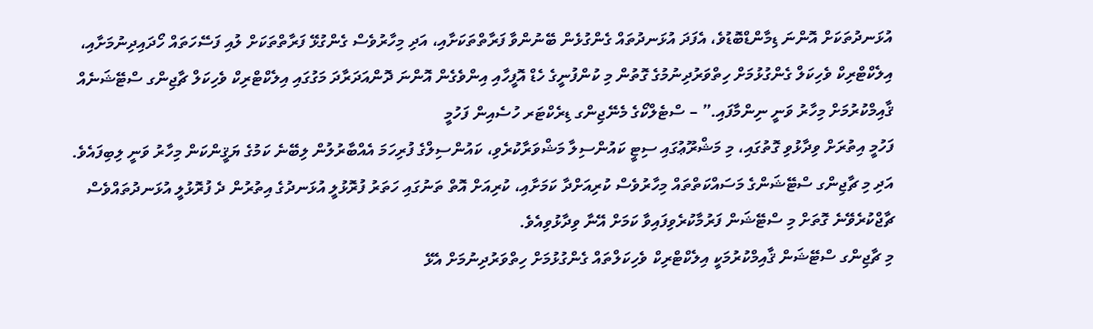އުޅަނދުތަކަށް އޮންނަ ޑިމާންޑްބޮޑުވެ، އެފަދަ އުޅަނދުތައް ގެންގުޅެން ބޭނުންވާ ފަރާތްތަކަށާއި، އަދި މިހާރުވެސް ގެންގުޅޭ ފަރާތްތަކަށް ލުއި ފަސޭހަތައް ހޯދައިދިނުމަށާއި، އިލެކްޓްރިކް ވެހިކަލް ގެންގުޅުމަށް ހިތްވަރުދިނުމުގެ ގޮތުން މި ކުންފުނީގެ ހެޑް އޮފީހާއި އިންވެގެން އޮންނަ ދޮންއަދަރާދަ މަގުގައި އިލެކްޓްރިކް ވެހިކަލް ޗާޖިންގ ސްޓޭޝަނެއް ޤާއިމްކުރުމަށް މިހާރު ވަނީ ނިންމާފައި.” – ސްޓެލްކޯގެ މެނޭޖިންގ ޑިރެކްޓަރ ހުސެއިން ފަހުމީ
ފަހުމީ އިތުރަށް ވިދާޅުވި ގޮތުގައި، މި މަޝްރޫޢުގައި ސިޓީ ކައުންސިލާ މަޝްވަރާކުރެވި، ކައުންސިލްގެ ފުރިހަމަ އެއްބާރުލުން ލިބޭނެ ކަމުގެ ޔަޤީންކަން މިހާރު ވަނީ ލިބިފައެވެ. އަދި މި ޗާޖިންގ ސްޓޭޝަންގެ މަސައްކަތްތައް މިހާރުވެސް ކުރިއަށްދާ ކަމަށާއި، ކުރިއަށް އޮތް ތަނުގައި ހަތަރު ފުރޮޅުލީ އުޅަނދުގެ އިތުރުން ދެ ފުރޮޅުލީ އުޅަނދުތައްވެސް ޗާޖްކުރެވޭނެ ގޮތަށް މި ސްޓޭޝަން ފަރުމާކުރެވިފައިވާ ކަމަށް އޭނާ ވިދާޅުވިއެވެ.
މި ޗާޖިންގ ސްޓޭޝަން ޤާއިމްކުރުމަކީ އިލެކްޓްރިކް ވެހިކަލްތައް ގެންގުޅުމަށް ހިތްވަރުދިނުމަށް އެޅޭ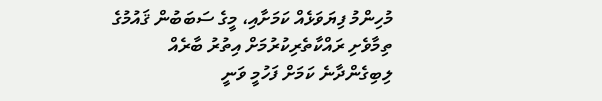މުހިންމު ފިޔަވަޅެއް ކަމަށާއި، މީގެ ސަބަބުން ޤައުމުގެ ތިމާވެށި ރައްކާތެރިކުރުމަށް އިތުރު ބާރެއް ލިބިގެންދާނެ ކަމަށް ފަހުމީ ވަނީ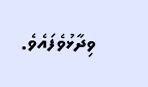ވިދާޅުވެފައެވެ.